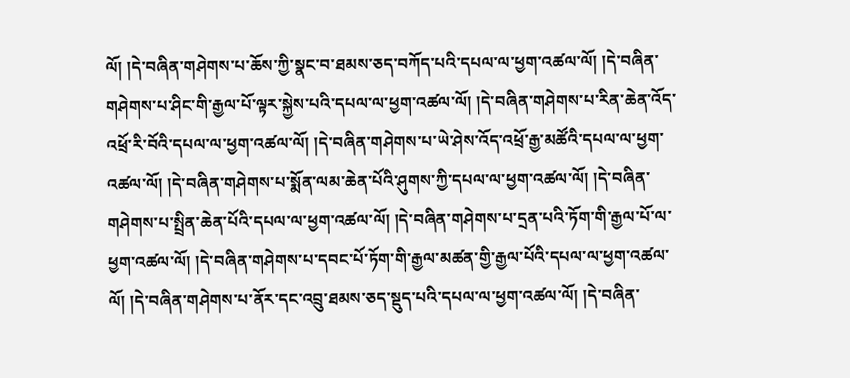ལོ། །དེ་བཞིན་གཤེགས་པ་ཆོས་ཀྱི་སྣང་བ་ཐམས་ཅད་བཀོད་པའི་དཔལ་ལ་ཕྱག་འཚལ་ལོ། །དེ་བཞིན་གཤེགས་པ་ཤིང་གི་རྒྱལ་པོ་ལྟར་སྐྱེས་པའི་དཔལ་ལ་ཕྱག་འཚལ་ལོ། །དེ་བཞིན་གཤེགས་པ་རིན་ཆེན་འོད་འཕྲོ་རི་བོའི་དཔལ་ལ་ཕྱག་འཚལ་ལོ། །དེ་བཞིན་གཤེགས་པ་ཡེ་ཤེས་འོད་འཕྲོ་རྒྱ་མཚོའི་དཔལ་ལ་ཕྱག་འཚལ་ལོ། །དེ་བཞིན་གཤེགས་པ་སྨོན་ལམ་ཆེན་པོའི་ཤུགས་ཀྱི་དཔལ་ལ་ཕྱག་འཚལ་ལོ། །དེ་བཞིན་གཤེགས་པ་སྤྲིན་ཆེན་པོའི་དཔལ་ལ་ཕྱག་འཚལ་ལོ། །དེ་བཞིན་གཤེགས་པ་དྲན་པའི་ཏོག་གི་རྒྱལ་པོ་ལ་ཕྱག་འཚལ་ལོ། །དེ་བཞིན་གཤེགས་པ་དབང་པོ་ཏོག་གི་རྒྱལ་མཚན་གྱི་རྒྱལ་པོའི་དཔལ་ལ་ཕྱག་འཚལ་ལོ། །དེ་བཞིན་གཤེགས་པ་ནོར་དང་འབྲུ་ཐམས་ཅད་སྡུད་པའི་དཔལ་ལ་ཕྱག་འཚལ་ལོ། །དེ་བཞིན་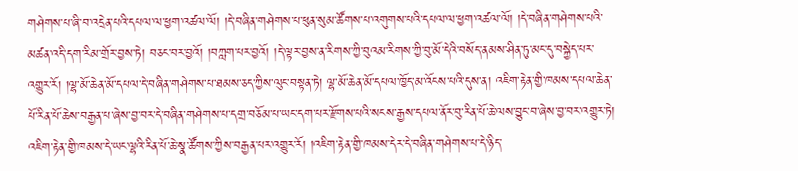གཤེགས་པ་ཞི་བ་འདྲེན་པའི་དཔལ་ལ་ཕྱག་འཚལ་ལོ། །དེ་བཞིན་གཤེགས་པ་ཕུན་སུམ་ཚོགས་པ་འགུགས་པའི་དཔལ་ལ་ཕྱག་འཚལ་ལོ། །དེ་བཞིན་གཤེགས་པའི་མཚན་འདི་དག་རིམ་གྲོར་བྱས་ཏེ། བཅང་བར་བྱའོ། །བཀླག་པར་བྱའོ། །དེ་ལྟར་བྱས་ན་རིགས་ཀྱི་བུའམ་རིགས་ཀྱི་བུ་མོ་དེའི་བསོད་ནམས་ཤིན་ཏུ་མང་དུ་བསྐྱེད་པར་འགྱུར་རོ། །ལྷ་མོ་ཆེན་མོ་དཔལ་དེ་བཞིན་གཤེགས་པ་ཐམས་ཅད་ཀྱིས་ལུང་བསྟན་ཏེ། ལྷ་མོ་ཆེན་མོ་དཔལ་ཁྱོད་མ་འོངས་པའི་དུས་ན། འཇིག་རྟེན་གྱི་ཁམས་དཔལ་ཆེན་པོ་རིན་པོ་ཆེས་བརྒྱན་པ་ཞེས་བྱ་བར་དེ་བཞིན་གཤེགས་པ་དགྲ་བཅོམ་པ་ཡང་དག་པར་རྫོགས་པའི་སངས་རྒྱས་དཔལ་ནོར་བུ་རིན་པོ་ཆེ་ལས་བྱུང་བ་ཞེས་བྱ་བར་འགྱུར་ཏེ། འཇིག་རྟེན་གྱི་ཁམས་དེ་ཡང་ལྷའི་རིན་པོ་ཆེ་སྣ་ཚོགས་ཀྱིས་བརྒྱན་པར་འགྱུར་རོ། །འཇིག་རྟེན་གྱི་ཁམས་དེར་དེ་བཞིན་གཤེགས་པ་དེ་ཉིད་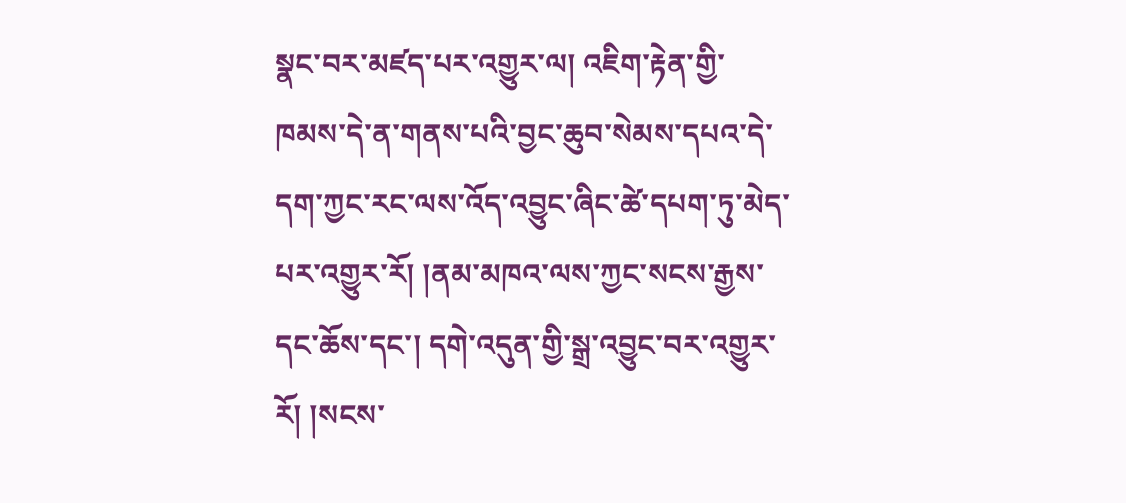སྣང་བར་མཛད་པར་འགྱུར་ལ། འཇིག་རྟེན་གྱི་ཁམས་དེ་ན་གནས་པའི་བྱང་ཆུབ་སེམས་དཔའ་དེ་དག་ཀྱང་རང་ལས་འོད་འབྱུང་ཞིང་ཚེ་དཔག་ཏུ་མེད་པར་འགྱུར་རོ། །ནམ་མཁའ་ལས་ཀྱང་སངས་རྒྱས་དང་ཆོས་དང་། དགེ་འདུན་གྱི་སྒྲ་འབྱུང་བར་འགྱུར་རོ། །སངས་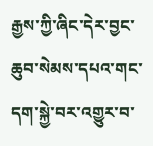རྒྱས་ཀྱི་ཞིང་དེར་བྱང་ཆུབ་སེམས་དཔའ་གང་དག་སྐྱེ་བར་འགྱུར་བ་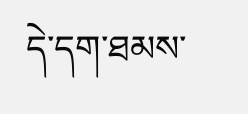དེ་དག་ཐམས་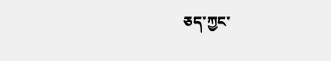ཅད་ཀྱང་